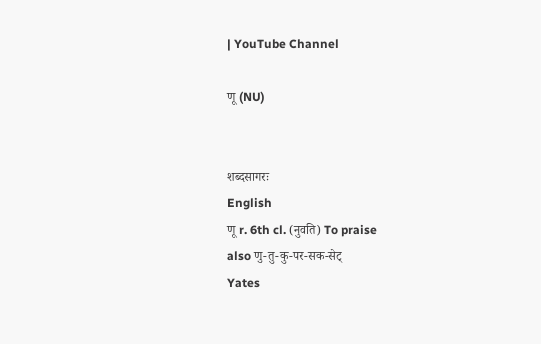| YouTube Channel

णू (NU)


शब्दसागरः
English
णू r. 6th cl. (नुवति) To praise
also णु-तु-कु-पर-सक-सेट्
Yates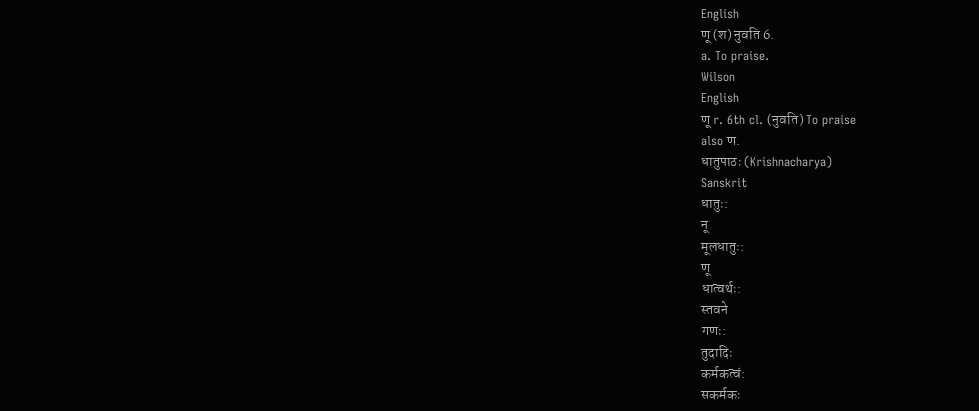English
णू (श) नुवति 6.
a. To praise.
Wilson
English
णू r. 6th cl. (नुवति) To praise
also ण.
धातुपाठः (Krishnacharya)
Sanskrit
धातुः:
नू
मूलधातुः:
णू
धात्वर्थः:
स्तवने
गणः:
तुदादिः
कर्मकत्वं:
सकर्मकः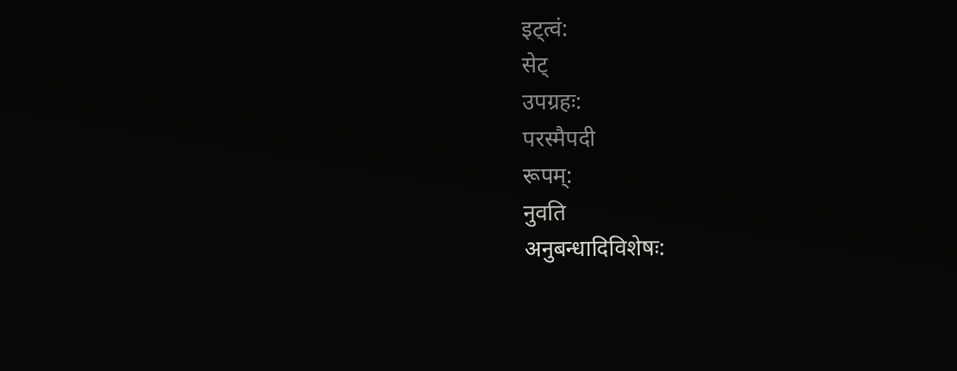इट्त्वं:
सेट्
उपग्रहः:
परस्मैपदी
रूपम्:
नुवति
अनुबन्धादिविशेषः: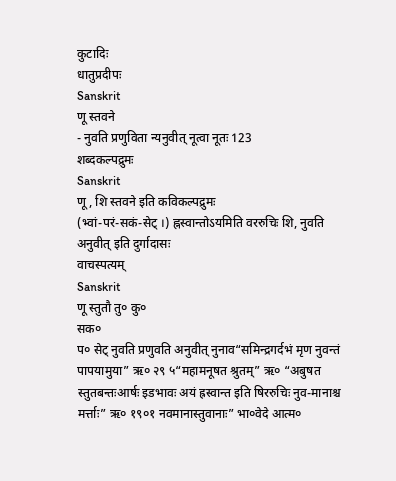कुटादिः
धातुप्रदीपः
Sanskrit
णू स्तवने
- नुवति प्रणुविता न्यनुवीत् नूत्वा नूतः 123
शब्दकल्पद्रुमः
Sanskrit
णू, शि स्तवने इति कविकल्पद्रुमः
(भ्वां-परं-सकं-सेट् ।) ह्नस्वान्तोऽयमिति वररुचिः शि, नुवति अनुवीत् इति दुर्गादासः
वाचस्पत्यम्
Sanskrit
णू स्तुतौ तु० कु०
सक०
प० सेट् नुवति प्रणुवति अनुवीत् नुनाव“समिन्द्रगर्दभं मृण नुवन्तं पापयामुया” ऋ० २९ ५“महामनूषत श्रुतम्” ऋ० “अबुषत स्तुतबन्तःआर्षः इडभावः अयं ह्रस्वान्त इति षिररुचिः नुव-मानाश्च मर्त्ताः” ऋ० १९०१ नवमानास्तुवानाः” भा०वेदे आत्म०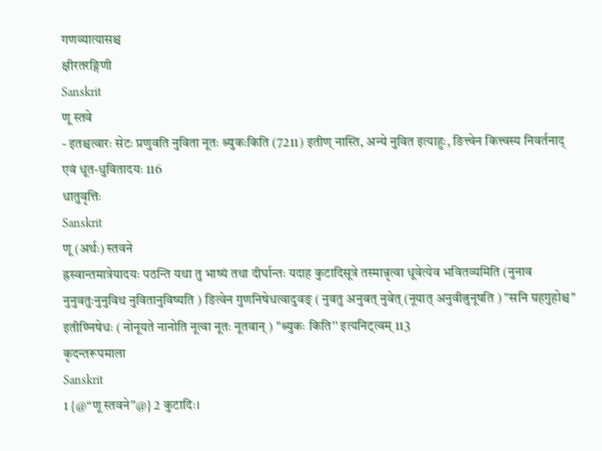गणव्यात्यासश्च
क्षीरतरङ्गिणी
Sanskrit
णू स्तवे
- इतश्चत्वारः सेटः प्रणुवति नुविता नूतः श्र्युकःकिति (7211) इतीण् नास्ति, अन्ये नुवित इत्याहुः, ङित्त्वेन कित्त्वस्य निवर्तनाद् एवं धूत-धुवितादयः 116
धातुवृत्तिः
Sanskrit
णू (अर्थः) स्तवने
ह्रस्वान्तमात्रेयादयः पठन्ति यथा तु भाष्यं तथा दीर्घान्तः यदाह कुटादिसूत्रे तस्मान्नृत्वा धूवेत्येव भवितव्यमिति (नुनाव नुनुवतुःनुनुविथ नुवितानुविष्यति ) ङित्वेन गुणनिषेधत्वादुवङ् ( नुवतु अनुवत् नुवेत् (नूयात् अनुवीत्नुनूषति ) "सनि ग्रहगुहोश्च'' इतीण्निषेधः ( नोनूयते नानोति नूत्वा नूतः नूतवान् ) "श्र्युकः किति'' इत्यनिट्त्वम् 113
कृदन्तरूपमाला
Sanskrit
1 {@“णू स्तवने”@} 2 कुटादिः।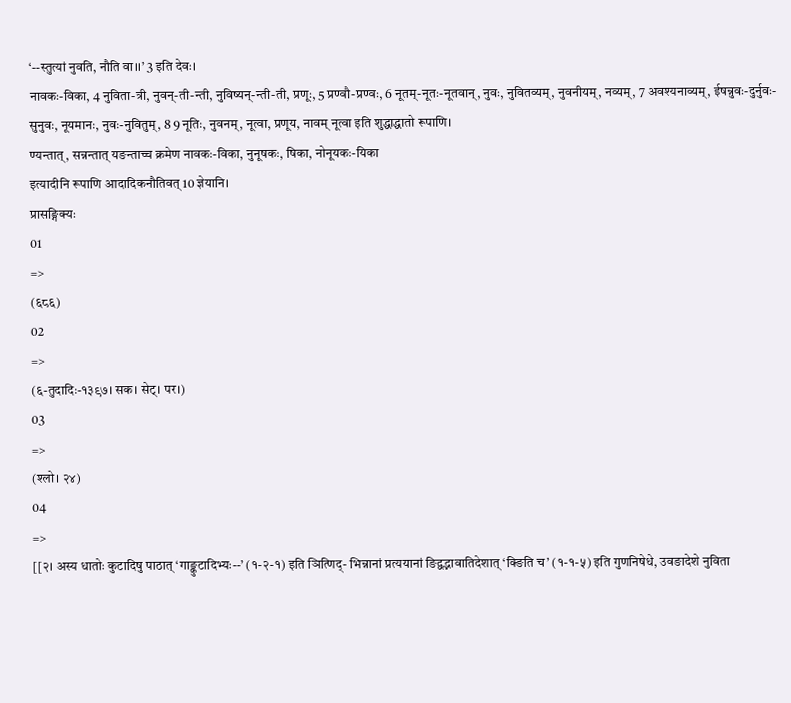‘--स्तुत्यां नुवति, नौति वा।।’ 3 इति देवः।
नावकः-विका, 4 नुविता-त्री, नुवन्-ती-न्ती, नुविष्यन्-न्ती-ती, प्रणूः, 5 प्रण्वौ-प्रण्वः, 6 नूतम्-नूतः-नूतवान्, नुवः, नुवितव्यम्, नुवनीयम्, नव्यम्, 7 अवश्यनाव्यम्, ईषन्नुवः-दुर्नुवः-सुनुवः, नूयमानः, नुवः-नुवितुम्, 8 9 नूतिः, नुवनम्, नूत्वा, प्रणूय, नावम् नूत्वा इति शुद्धाद्धातो रूपाणि।
ण्यन्तात्, सन्नन्तात् यङन्ताच्च क्रमेण नावकः-विका, नुनूषकः, षिका, नोनूयकः-यिका
इत्यादीनि रूपाणि आदादिकनौतिवत् 10 ज्ञेयानि।
प्रासङ्गिक्यः
01
=>
(६८६)
02
=>
(६-तुदादिः-१३९७। सक। सेट्। पर।)
03
=>
(श्लो। २४)
04
=>
[[२। अस्य धातोः कुटादिषु पाठात् ‘गाङ्कुटादिभ्यः--’ (१-२-१) इति ञित्णिद्- भिन्नानां प्रत्ययानां ङिद्वद्भावातिदेशात् ‘क्ङिति च’ (१-१-५) इति गुणनिषेधे, उवङादेशे नुविता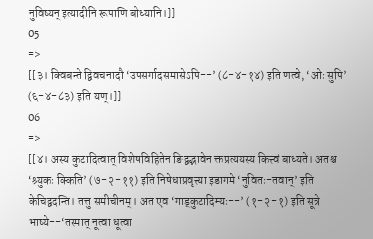नुविष्यन् इत्यादीनि रूपाणि बोध्यानि।]]
05
=>
[[३। क्विबन्ते द्विवचनादौ ‘उपसर्गादसमासेऽपि--’ (८-४-१४) इति णत्वे, ‘ओः सुपि’ (६-४-८३) इति यण्।]]
06
=>
[[४। अस्य कुटादित्वात् विशेषविहितेन ङिद्वद्भावेन क्तप्रत्ययस्य कित्त्वं बाध्यते। अतश्च ‘श्र्युकः क्किति’ (७-२-११) इति निषेधाप्रवृत्त्या इडागमे ‘नुवितः-तवान्’ इति केचिद्वदन्ति। तत्तु समीचीनम्। अत एव ‘गाड्कुटादिम्यः--’ (१-२-१) इति सूत्रे भाष्ये--‘तस्मात् नूत्वा धूत्वा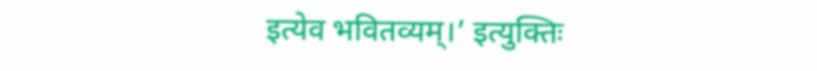इत्येव भवितव्यम्।’ इत्युक्तिः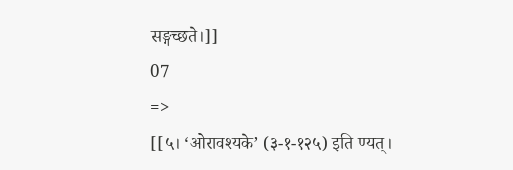सङ्गच्छते।]]
07
=>
[[५। ‘ओरावश्यके’ (३-१-१२५) इति ण्यत्।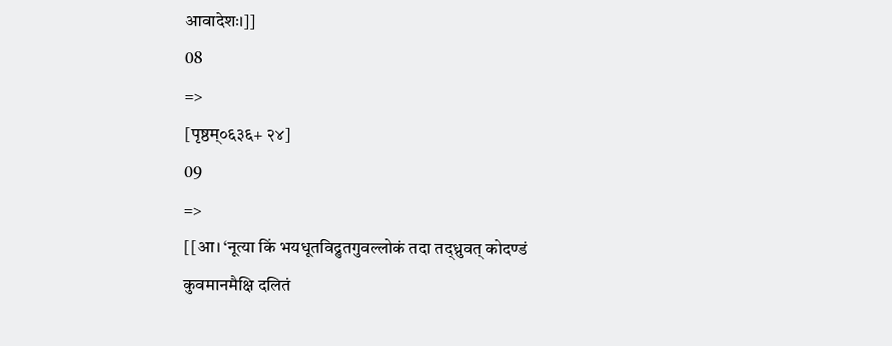आवादेशः।]]
08
=>
[पृष्ठम्०६३६+ २४]
09
=>
[[आ। ‘नूत्या किं भयधूतविद्रुतगुवल्लोकं तदा तद्ध्रुवत् कोदण्डं कुवमानमैक्षि दलितं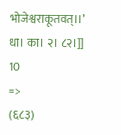भोजेश्वराकूतवत्।।’ धा। का। २। ८२।]]
10
=>
(६८३)